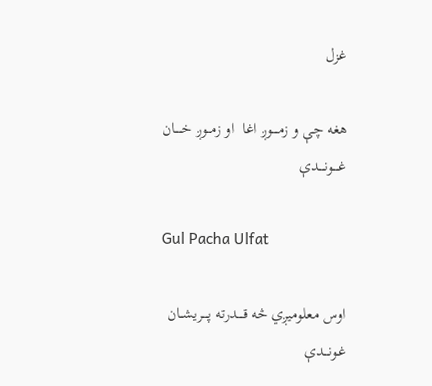غزل

هغه چې و زمــــوږ اغا  او زمــوږ خـــــان غــــونــــدې

Gul Pacha Ulfat

اوس معلومیږي څه قــــدرته پــــریشــان غـونـــدې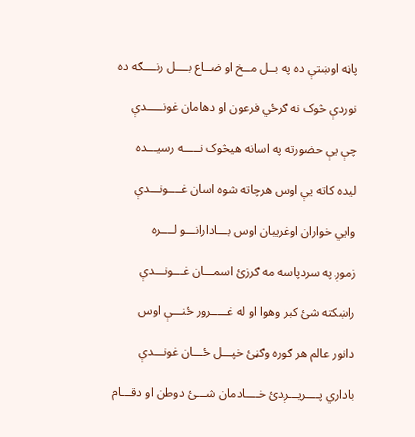پاڼه اوښتې ده په بــل مــخ او ضــاع بــــل رنــــګه ده

نوردې څوک نه ګرځي فرعون او دهامان غونـــــدې

چې یې حضورته په اسانه هیڅوک نـــــه رسیـــده

لیده کاته یې اوس هرچاته شوه اسان غــــونـــدې

وایي خواران اوغریبان اوس بـــادارانـــو لــــره

زموږ په سردپاسه مه ګرزئ اسمـــان غـــونـــدې

راښکته شئ کبر وهوا او له غـــــرور ځنـــې اوس

دانور عالم هر ګوره وګڼئ خپـــل ځـــان غونـــدې

باداري پــــریـــږدئ خــــادمان شـــئ دوطن او دقـــام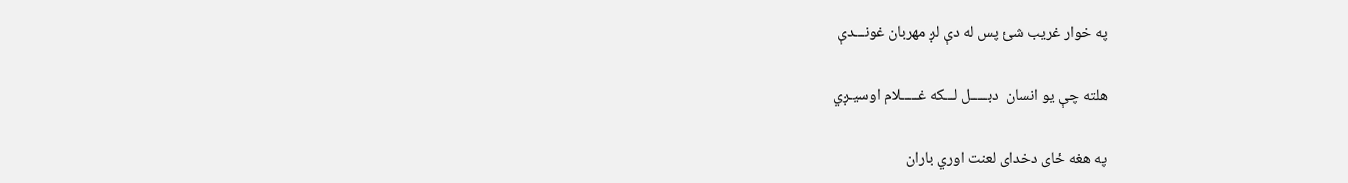په خوار غریب شئ پس له دې لږ مهربان غونـــدې

هلته چې یو انسان  دبـــــل لـــکه غـــــلام اوسیـږي

په هغه ځای دخدای لعنت اوري باران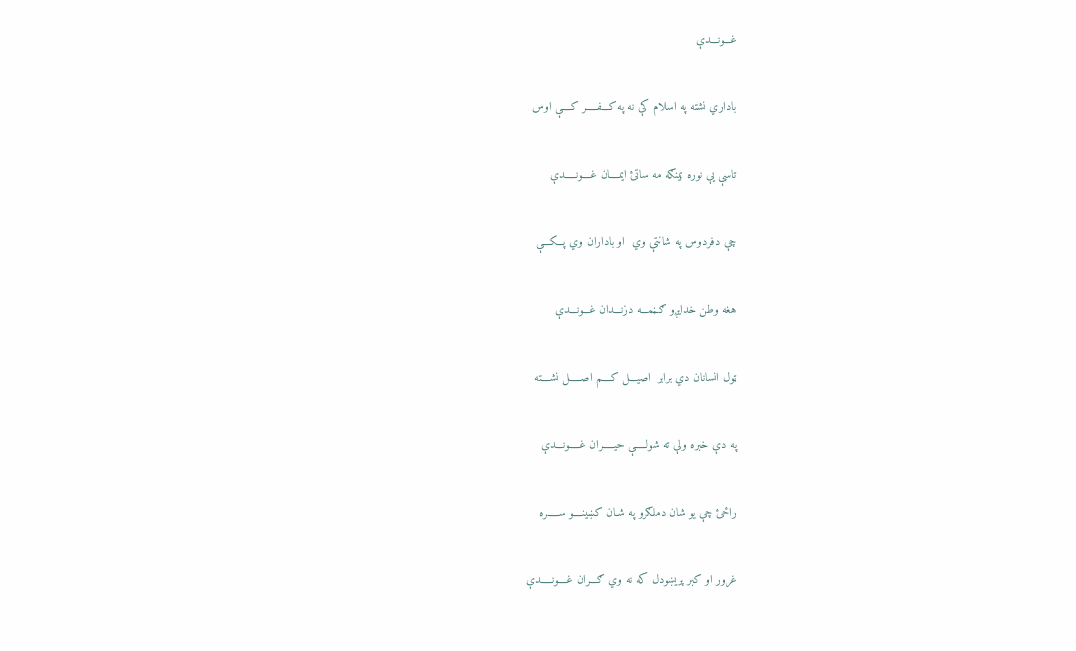غـــونـــدې

باداري نشته په اسلام کې نه په کـــفـــــر کــــې اوس

تاسې یې نوره ټینګه مه ساتئ ایمــــان غــــونـــــدې

چې دفردوس په شانتې وي  او باداران وي پـــکـــې

هغه وطن خدایږو ګـڼمـــه دزنـــدان غـــونـــدې

ټول انسانان دي برابر  اصیـــل کــــم اصـــــل نشــــته

په دې خبره ولې ته شولـــــې حیـــــران غـــــونـــدې

راځئ چې یو شان دملګرو په شـان کښینــــو ســـــره

غرور او کبر پریښودل که نه وي ګـــران غــــونـــــدې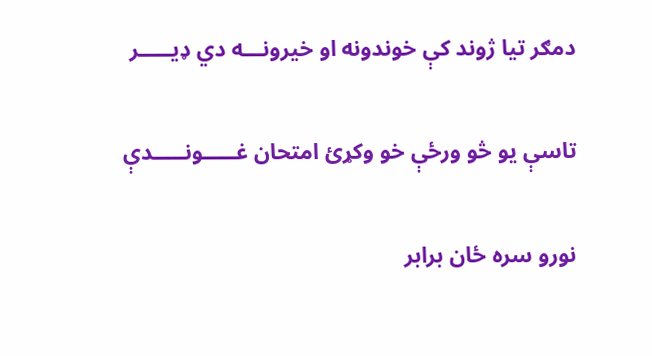دمګر تیا ژوند کې خوندونه او خیرونـــه دي ډیـــــر

تاسې یو څو ورځې خو وکړئ امتحان غـــــونـــــدې

نورو سره ځان برابر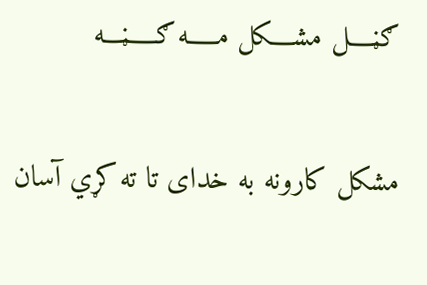ګڼــــل مشــــکل مـــــه ګـــــڼـــه

مشکل کارونه به خدای تا ته کړي آسان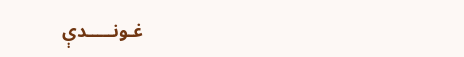غـونـــــدې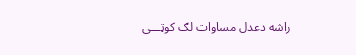راشه دعدل مساوات لګ کوټـــی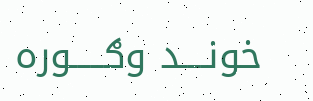خونــــد وګـــــوره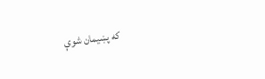که پښیمان شوې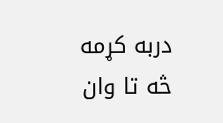دربه کړمه څه تا وان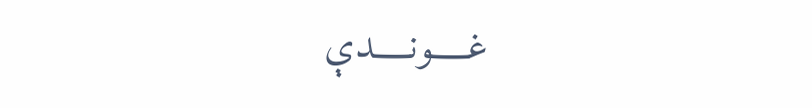غـــــونـــــدې